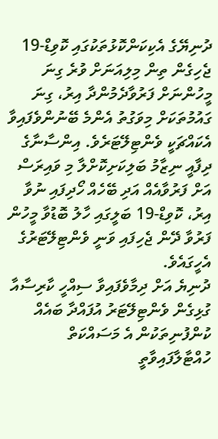ދުނިޔޭގެ އެކިކަންކޮޅުތަކުގައި ކޮވިޑް-19 ޖެހިގެން ތިން މިލިއަނަށް ވުރެ ގިނަ މީހުންނަށް ފަރުވާދެމުންދާ އިރު، ގިނަ ގައުމުތަކަށް މިވަގުތު އެންމެ ބޭނުންވެފައިވާ އެކައްޗަކީ ވެންޓިލޭޓަރެވެ. އިންސާނާގެ ދިފާއީ ނިޒާމު ބަލިކަށިކޮށްލާ މި ވައިރަސް އަށް ފަރުވާއެއް އަދި ބޭހެއް ހޯދިފައި ނުވާ އިރު، ކޮވިޑް-19 ބަލީގައި ހާލު ބޮޑުވާ މީހުން ފަރުވާ ދޭން ޖެހިފައި ވަނީ ވެންޓިލޭޓަރުގެ އެހީގައެވެ.
ދުނިޔެ އަށް ދިމާވެފައިވާ ސިއްހީ ކާރިސާއާ ގުޅިގެން ވެންޓިލޭޓަރު އުފައްދާ ބައެއް ކުންފުނިތަކުން އެ މަސައްކަތް ހުއްޓާލާފައިވާތީ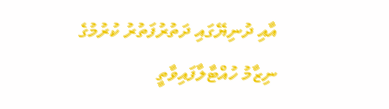އާއި ދުނިޔޭގައި ދަތުރުފަތުރު ކުރުމުގެ ނިޒާމު ހުއްޓާލާފައިވާތީ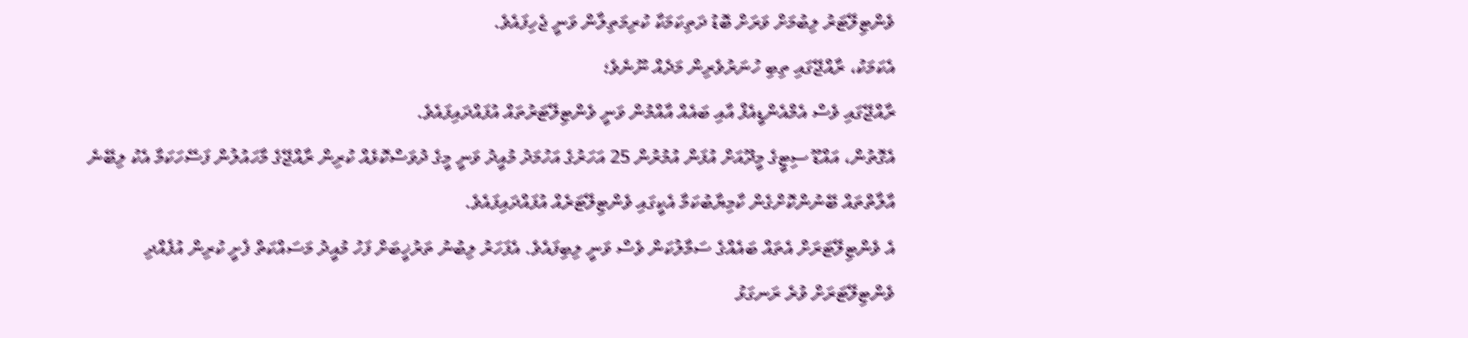ވެންޓިލޭޓަރު ލިބުމަށް ވަރަށް ބޮޑު ދަތިކަމަކާ ކުރިމަތިލާން ވަނީ ޖެހިފައެވެ.
އެކަމަކު، ރާއްޖޭގައި ތިބި ހުނަރުވެރިން މަދެއް ނޫނެވެ؛
ރާއްޖޭގައި ވެސް އެމްއެންޑީއެފް އާއި ބައެއް އާއްމުން ވަނީ ވެންޓިލޭޓަރުތައް އުފައްދައިފައެވެ.
އެގޮތުން، އައްޑޫ ސިޓީގެ މީދޫއަށް އުފަން އުމުރުން 25 އަހަރުގެ އަހުމަދު މުއީދު ވަނީ މީގެ ދުވަސްކޮޅެއް ކުރިން ރާއްޖޭގެ މާހައުލުން ފަސޭހަކަމާ އެކު ލިބޭނެ އާލާތްތައް ބޭނުންކޮށްގެން ކާމިޔާބުކަމާ އެކީގައި ވެންޓިލޭޓަރެއް އުފައްދައިފައެވެ.
އެ ވެންޓިލޭޓަރަށް އެތައް ބައެއްގެ ސަމާލުކަން ވެސް ވަނީ ލިބިފައެވެ. އެފަހަރު ލިބުނު ތަރުޚީބަށް ފަހު މުއީދު މަސައްކަތް ފެށީ ކުރިން އުފެއްދި ވެންޓިލޭޓަރަށް ވުރެ ރަނގަޅު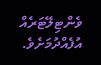ވެންޓިލޭޓަރެއް އުފެއްދުމަށެވެ.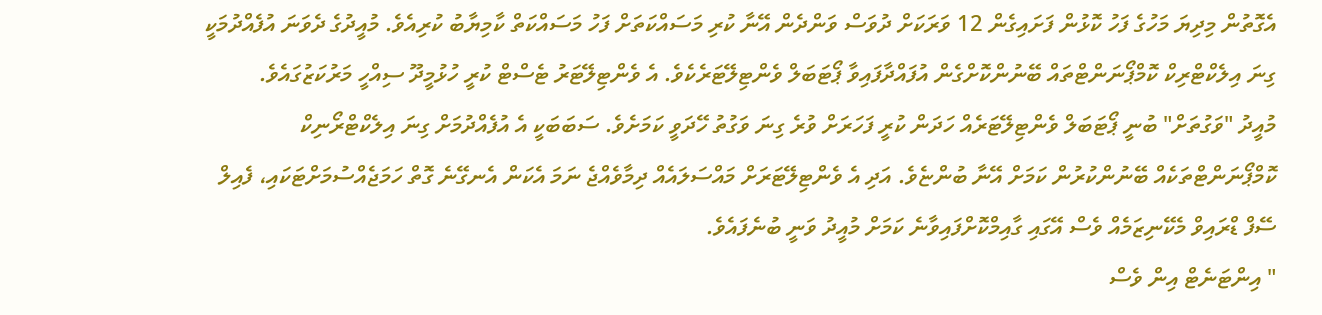އެގޮތުން މިދިޔަ މަހުގެ ފަހު ކޮޅުން ފަށައިގެން 12 ވަރަކަށް ދުވަސް ވަންދެން އޭނާ ކުރި މަސައްކަތަށް ފަހު މަސައްކަތް ކާމިޔާބު ކުރިއެވެ. މުއީދުގެ ދެވަނަ އުފެއްދުމަކީ ގިނަ އިލެކްޓްރިކް ކޮމްޕޯނަންޓްތައް ބޭނުންކޮށްގެން އުފައްދާފައިވާ ޕޯޓަބަލް ވެންޓިލޭޓަރެކެވެ. އެ ވެންޓިލޭޓަރު ޓެސްޓް ކުރީ ހުޅުމީދޫ ސިއްހީ މަރުކަޒުގައެވެ.
މުއީދު "ވަގުތަށް" ބުނީ ޕޯޓަބަލް ވެންޓިލޭޓަރެއް ހަދަން ކުރީ ފަހަރަށް ވުރެ ގިނަ ވަގުތު ހޭދަވީ ކަމަށެވެ. ސަބަބަކީ އެ އުފެއްދުމަށް ގިނަ އިލެކްޓްރޯނިކް ކޮމްޕޯނަންޓްތަކެއް ބޭނުންކުރުން ކަމަށް އޭނާ ބުންޏެވެ. އަދި އެ ވެންޓިލޭޓަރަށް މައްސަލައެއް ދިމާވެއްޖެ ނަމަ އެކަން އެނގޭނެ ގޮތް ހަމަޖެއްސުމަށްޓަކައި، ފެއިލް ސޭފް ޑްރައިވް މެކޭނިޒަމެއް ވެސް އޭގައި ގާއިމްކޮށްފައިވާނެ ކަމަށް މުއީދު ވަނީ ބުނެފައެވެ.
" އިންޓަނެޓް އިން ވެސް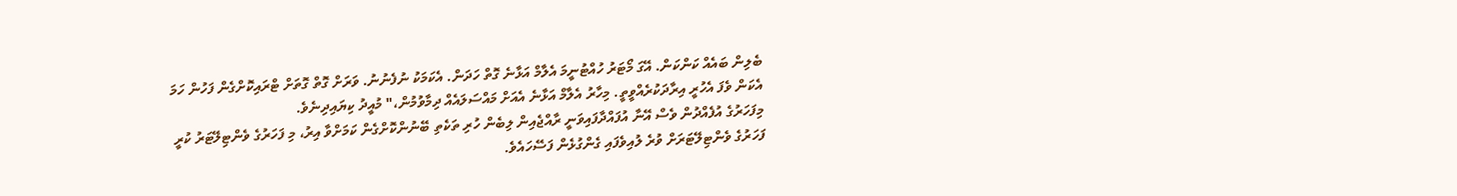ބެލިން ބައެއް ކަންކަން. އޭގަ މޯޓަރު ހުއްޓުނީމަ އެލާމް އަޅާނެ ގޮތް ހަދަން. އެކަމަކު ނުފެނުނު. ވަރަށް ގޮތް ގޮތަށް ޓްރައިކޮށްގެން ފަހުން ހަމަ އެކަން ވެފަ އެހުރީ އިރާދަކުރެއްވީތީ. މިހާރު އެލާމް އަޅާނެ އެއަށް މައްސަލައެއް ދިމާވުމުން،" މުއީދު ކިޔައިދިނެވެ.
މިފަހަރުގެ އުފެއްދުން ވެސް އޭނާ އުފައްދާފައިވަނީ ރާއްޖެއިން ލިބެން ހުރި ތަކެތި ބޭނުންކޮށްގެން ކަމަށްވާ އިރު، މި ފަހަރުގެ ވެންޓިލޭޓަރު ކުރީ ފަހަރުގެ ވެންޓިލޭޓަރަށް ވުރެ ލުއިވެފައި ގެންގުޅެން ފަސޭހައެވެ.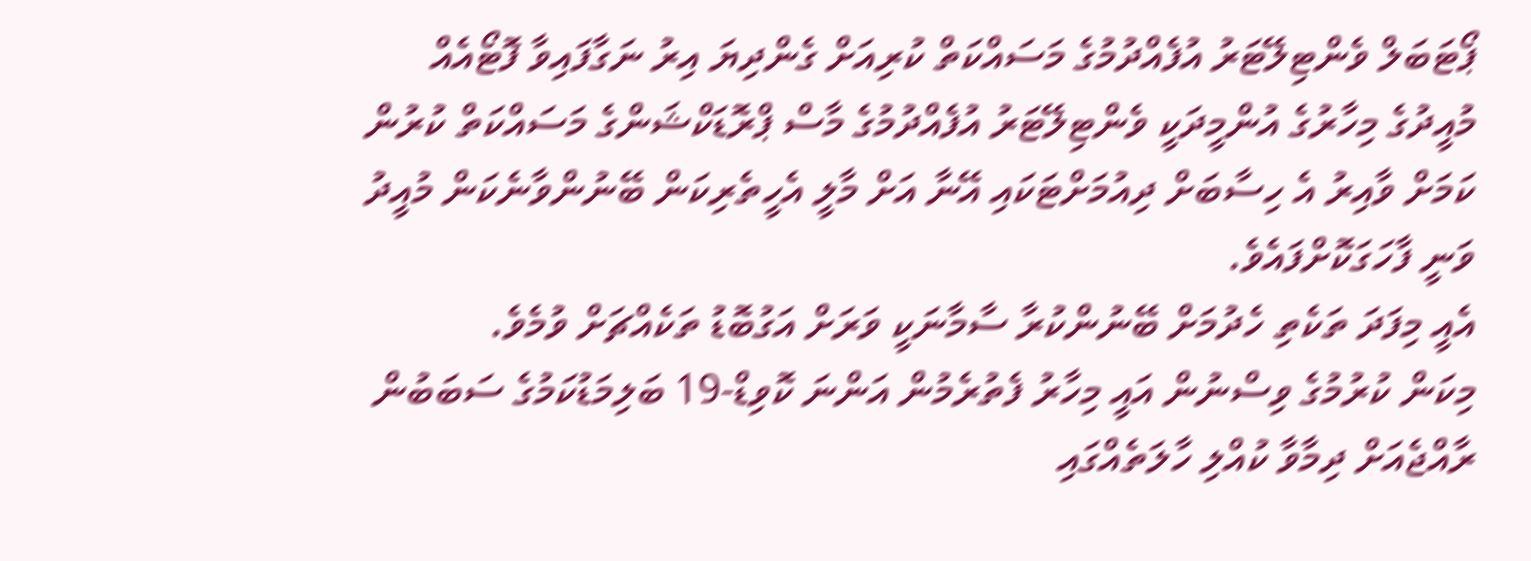ޕޯޓަބަލް ވެންޓިލޭޓަރު އުފެއްދުމުގެ މަސައްކަތް ކުރިއަށް ގެންދިޔަ އިރު ނަގާފައިވާ ފޮޓޯއެއް
މުއީދުގެ މިހާރުގެ އުންމީދަކީ ވެންޓިލޭޓަރު އުފެއްދުމުގެ މާސް ޕްރޮޑަކްޝަންގެ މަސައްކަތް ކުރުން ކަމަށް ވާއިރު އެ ހިސާބަށް ދިއުމަށްޓަކައި އޭނާ އަށް މާލީ އެހީތެރިކަން ބޭނުންވާނެކަން މުއީދު ވަނީ ފާހަގަކޮށްފައެވެ.
އެއީ މިފަދަ ތަކެތި ހެދުމަށް ބޭނުންކުރާ ސާމާނަކީ ވަރަށް އަގުބޮޑު ތަކެއްޗަށް ވުމެވެ.
މިކަން ކުރުމުގެ ވިސްނުން އައީ މިހާރު ފެތުރެމުން އަންނަ ކޮވިޑް-19 ބަލިމަޑުކަމުގެ ސަބަބުން ރާއްޖެއަށް ދިމާވާ ކުއްލި ހާލަތެއްގައި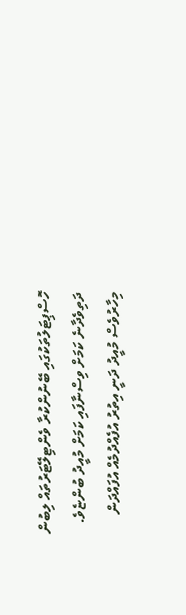ހޮސްޕިޓަލުތަކުގައި ބޭނުންކުރާ ވެންޓިލޭޓަރުތައް ލިބުން ދަތިވެދާނެ ކަމަށް ވިސްނާފައި ކަމަށް މުއީދު ބުންޏެވެ.
މިހާރުވެސް މުއީދު ދަނީ އިތުރު އުފެއްދުމެއް އުފައްދަން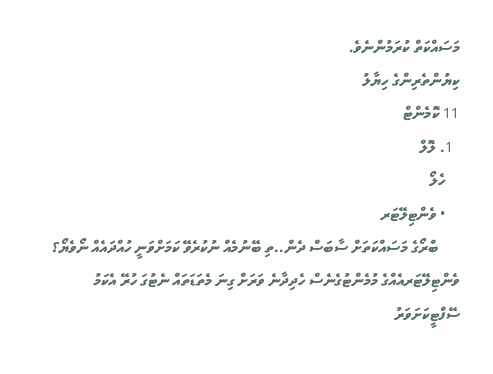މަސައްކަތް ކުރަމުންނެވެ.
ކިޔުންތެރިންގެ ހިޔާލު
11 ކޮމެންޓް
  1. ލޮލް
    ހެލޯ
    • ވެންޓިލޭޓަރ
      ބްރޯގެ މަސައްކަތަށް ސާބަސް ދެން..ތި ބޭނުމެއް ނުކުރެވޭ ކަމަށްވަނީ ހުއްދައެއް ނޯވެޔޯ؟ ވެންޓިލޭޓަރއެއްގެ މުމެންޓުގެނެސް ހެދިދާނެ ވަރަށް ގިނަ މެތަޑަތައް ނެޓުގަ ހުރޭ އެކަމު ސޭފްޓީކަށަވަރު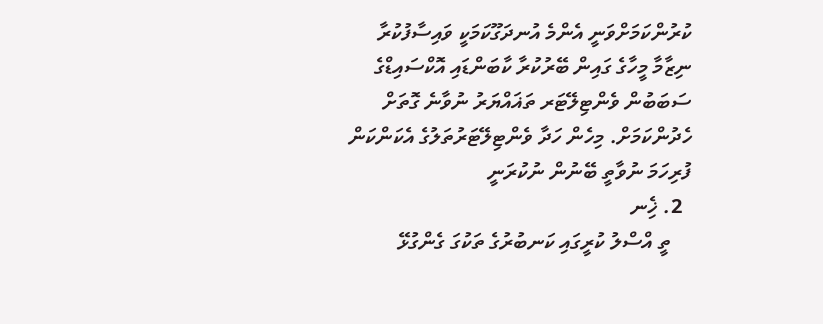ކުރުންކަމަށްވަނީ އެންމެ އުނދަގޫކަމަކީ ވައިސާފުކުރާ ނިޒާމާ މީހާގެ ގައިން ބޭރުކުރާ ކާބަންޑައި އޮކްސައިޑްގެ ސަބަބުން ވެންޓިލޭޓަރ ތަޣައްޔަރު ނުވާނެ ގޮތަށް ހެދުންކަމަށް. މިހެން ހަދާ ވެންޓިލޭޓަރުތަލުގެ އެކަންކަން ފުރިހަމަ ނުވާތީ ބޭނުން ނުކުރަނީ
  2. ޚިެނ
    ތީ އްސްލު ކުރީގައި ކަނބުރުގެ ތަކުގަ ގެންގުޅޭ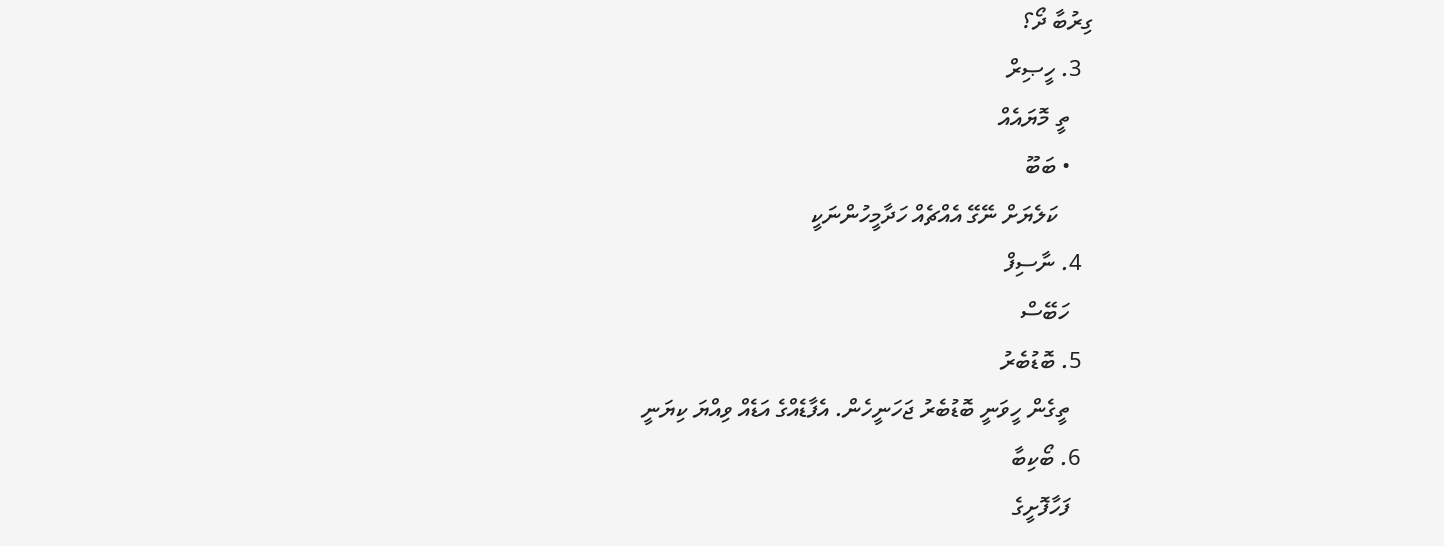ގިރުބާ ދޯ؟
  3. ހީޞިރް
    ތީ މޮޔައެއް
    • ބަބޫ
      ކަލެޔަށް ނޭގޭ އެއްޗެއް ހަދާމީހުންނަކީ
  4. ނާސިފް
    ހަބޭސް
  5. ބޮޑުބެރު
    ތީގެން ހީވަނީ ބޮޑުބެރު ޖަހަނީހެން. އެފާޑެއްގެ އަޑެއް ވިއްޔަ ކިޔަނީ
  6. ބޯކިބާ
    ފަހާފޮށީގެ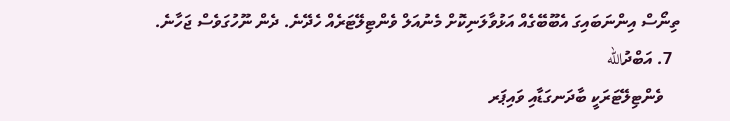ތިނޯސް އިންނަބައިގަ އެބޫބޭގެއް އަޅުވާލަނިކޮށް މެނުއަލް ވެންޓިލޭޓަރެއް ހެދޭނެ. ދެން ނޫހުގަވެސް ޖަހާނެ.
  7. އަބްދުالله
    ވެންޓިލޭޓަރަކީ ބާދަނގަޑާއި ވައިޕަރ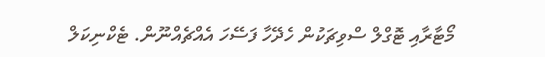މޯޓާރާއި ޓޮގްލް ސްވިޗަކުން ހެދޭހާ ފަސޭހަ އެއްޗެއްނޫން. ޓެކްނިކަލް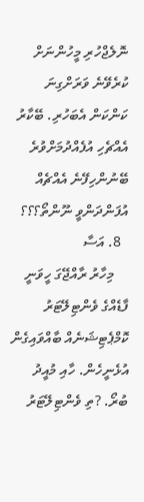ނޮލެޖްހުރި މީހުންނަށް ކުރެވޭނެ ވަރަށްގިނަ ކަންކަން އެބަހުރި. ބޭކާރު އެއްޗެހި އުފެއްދުމަށްވުރެ ބޭނުންހިފޭނެ އެއްޗެއް އުފަންދަންވީ ނޫންތޯ؟؟؟
  8. އަސާ
    މިހާރު ރާއްޖޭގަ ހީވަނީ ފާޑެއްގެ ވެންޓިލޭޓަރު ކޮމްޕެޓިޝަނެއް ބާއްވައިގެން އުޅެނީހެން. ހާއި މުއީދު ބުރޯ. ?ތި ވެންޓިލޭޓަރު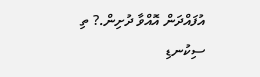އުފައްދަން އޮއްވާ ދުށިން.? ތި ސިކުނޑި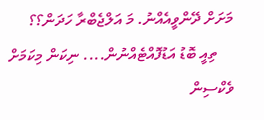މަށަށް ދޭންވީއެއްނު. މަ އަލްޖެބްރާ ހަދަން؟؟
    ތިއީ ބޮޑު އަޑުފޮއްޓެއްނުން.... ނިކަން މިކަމަށް ވެކްސިން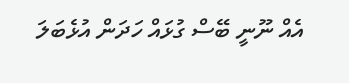އެއް ނޫނީ ބޭސް ގުޅައް ހަދަން އުޅެބަލަ